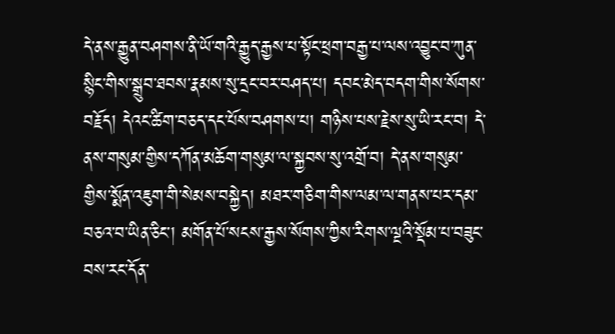དེ་ནས་རྒྱུན་བཤགས་ནི་ཡོ་གའི་རྒྱུད་རྒྱས་པ་སྟོང་ཕྲག་བརྒྱ་པ་ལས་འབྱུང་བ་ཀུན་སྙིང་གིས་སྒྲུབ་ཐབས་རྣམས་སུ་དྲང་བར་བཤད་པ། དབང་མེད་བདག་གིས་སོགས་བརྗོད། དེའང་ཚིག་བཅད་དང་པོས་བཤགས་པ། གཉིས་པས་རྗེས་སུ་ཡི་རང་བ། དེ་ནས་གསུམ་གྱིས་དཀོན་མཆོག་གསུམ་ལ་སྐྱབས་སུ་འགྲོ་བ། དེ་ནས་གསུམ་གྱིས་སྨོན་འཇུག་གི་སེམས་བསྐྱེད། མཐར་གཅིག་གིས་ལམ་ལ་གནས་པར་དམ་བཅའ་བ་ཡིན་ཅིང་། མགོན་པོ་སངས་རྒྱས་སོགས་ཀྱིས་རིགས་ལྔའི་སྡོམ་པ་བཟུང་བས་རང་དོན་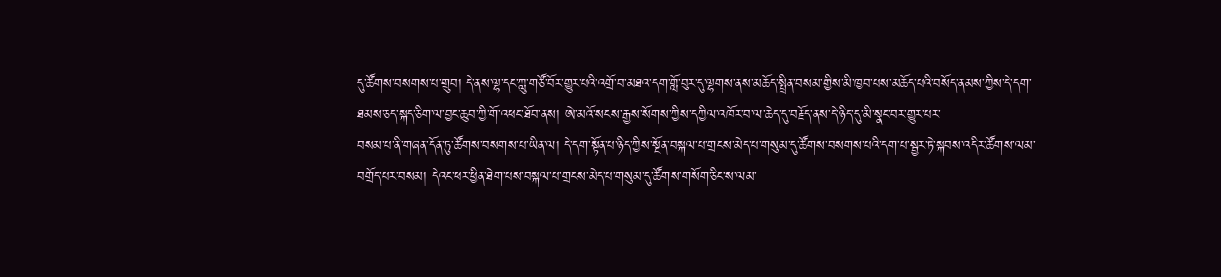དུ་ཚོགས་བསགས་པ་གྲུབ། དེ་ནས་ལྷ་དང་ཀླུ་གཙོ་བོར་གྱུར་པའི་འགྲོ་བ་མཐའ་དག་གློ་བུར་དུ་ལྷགས་ནས་མཆོད་སྤྲིན་བསམ་གྱིས་མི་ཁྱབ་པས་མཆོད་པའི་བསོད་ནམས་ཀྱིས་དེ་དག་ཐམས་ཅད་སྐད་ཅིག་ལ་བྱང་ཆུབ་ཀྱི་གོ་འཕང་ཐོབ་ནས། ཨེ་མའོ་སངས་རྒྱས་སོགས་ཀྱིས་དཀྱིལ་འཁོར་བ་ལ་ཆེད་དུ་བརྗོད་ནས་དེ་ཉིད་དུ་མི་སྣང་བར་གྱུར་པར་
བསམ་པ་ནི་གཞན་དོན་ཏུ་ཚོགས་བསགས་པ་ཡིན་ལ། དེ་དག་སྟོན་པ་ཉིད་ཀྱིས་སྔོན་བསྐལ་པ་གྲངས་མེད་པ་གསུམ་དུ་ཚོགས་བསགས་པའི་དག་པ་སྦྱར་ཏེ་སྐབས་འདིར་ཚོགས་ལམ་བགྲོད་པར་བསམ། དེའང་ཕར་ཕྱིན་ཐེག་པས་བསྐལ་པ་གྲངས་མེད་པ་གསུམ་དུ་ཚོགས་གསོག་ཅིང་ས་ལམ་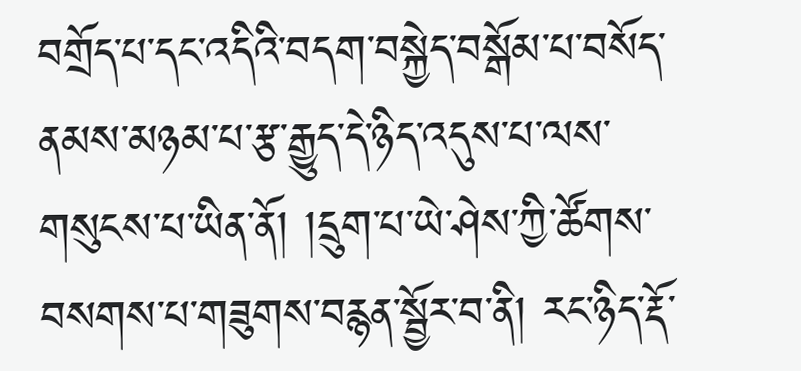བགྲོད་པ་དང་འདིའི་བདག་བསྐྱེད་བསྒོམ་པ་བསོད་ནམས་མཉམ་པ་རྩ་རྒྱུད་དེ་ཉིད་འདུས་པ་ལས་གསུངས་པ་ཡིན་ནོ། །དྲུག་པ་ཡེ་ཤེས་ཀྱི་ཚོགས་བསགས་པ་གཟུགས་བརྙན་སྦྱོར་བ་ནི། རང་ཉིད་རྡོ་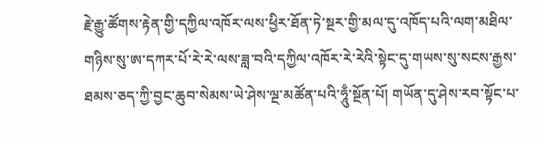རྗེ་རྒྱུ་ཚོགས་རྟེན་གྱི་དཀྱིལ་འཁོར་ལས་ཕྱིར་ཐོན་ཏེ་སྔར་གྱི་མལ་དུ་འཁོད་པའི་ལག་མཐིལ་གཉིས་སུ་ཨ་དཀར་པོ་རེ་རེ་ལས་ཟླ་བའི་དཀྱིལ་འཁོར་རེ་རེའི་སྟེང་དུ་གཡས་སུ་སངས་རྒྱས་ཐམས་ཅད་ཀྱི་བྱང་ཆུབ་སེམས་ཡེ་ཤེས་ལྔ་མཚོན་པའི་ཧཱུྃ་སྔོན་པོ། གཡོན་དུ་ཤེས་རབ་སྟོང་པ་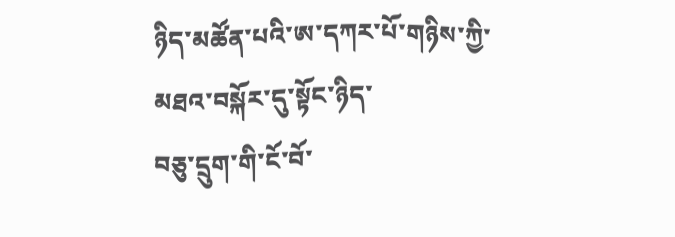ཉིད་མཚོན་པའི་ཨ་དཀར་པོ་གཉིས་ཀྱི་མཐའ་བསྐོར་དུ་སྟོང་ཉིད་
བཅུ་དྲུག་གི་ངོ་བོ་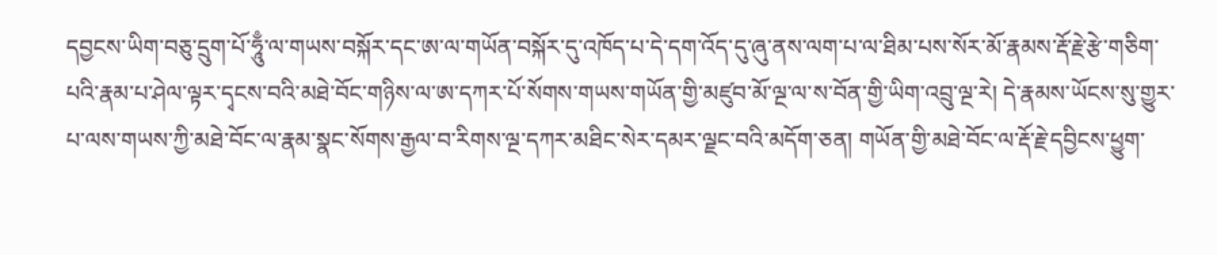དབྱངས་ཡིག་བཅུ་དྲུག་པོ་ཧཱུྃ་ལ་གཡས་བསྐོར་དང་ཨ་ལ་གཡོན་བསྐོར་དུ་འཁོད་པ་དེ་དག་འོད་དུ་ཞུ་ནས་ལག་པ་ལ་ཐིམ་པས་སོར་མོ་རྣམས་རྡོ་རྗེ་རྩེ་གཅིག་པའི་རྣམ་པ་ཤེལ་ལྟར་དྭངས་བའི་མཐེ་བོང་གཉིས་ལ་ཨ་དཀར་པོ་སོགས་གཡས་གཡོན་གྱི་མཛུབ་མོ་ལྔ་ལ་ས་བོན་གྱི་ཡིག་འབྲུ་ལྔ་རེ། དེ་རྣམས་ཡོངས་སུ་གྱུར་པ་ལས་གཡས་ཀྱི་མཐེ་བོང་ལ་རྣམ་སྣང་སོགས་རྒྱལ་བ་རིགས་ལྔ་དཀར་མཐིང་སེར་དམར་ལྗང་བའི་མདོག་ཅན། གཡོན་གྱི་མཐེ་བོང་ལ་རྡོ་རྗེ་དབྱིངས་ཕྱུག་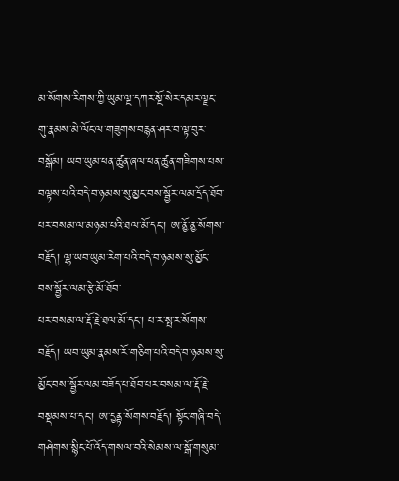མ་སོགས་རིགས་ཀྱི་ཡུམ་ལྔ་དཀར་སྔོ་སེར་དམར་ལྗང་གུ་རྣམས་མེ་ལོང་ལ་གཟུགས་བརྙན་ཤར་བ་ལྟ་བུར་བསྒོམ། ཡབ་ཡུམ་ཕན་ཚུན་ཞལ་ཕན་ཚུན་གཟིགས་པས་བལྟས་པའི་བདེ་བ་ཉམས་སུ་མྱང་བས་སྦྱོར་ལམ་དྲོད་ཐོབ་པར་བསམ་ལ་མཉམ་པའི་ཐལ་མོ་དང་། ཨ་ནྱོ་ནྱ་སོགས་བརྗོད། ལྷ་ཡབ་ཡུམ་རེག་པའི་བདེ་བ་ཉམས་སུ་མྱོང་བས་སྦྱོར་ལམ་རྩེ་མོ་ཐོབ་
པར་བསམ་ལ་རྡོ་རྗེ་ཐལ་མོ་དང་། པ་ར་སྤ་ར་སོགས་བརྗོད། ཡབ་ཡུམ་རྣམས་རོ་གཅིག་པའི་བདེ་བ་ཉམས་སུ་མྱོང་བས་སྦྱོར་ལམ་བཟོད་པ་ཐོབ་པར་བསམ་ལ་རྡོ་རྗེ་བསྡམས་པ་དང་། ཨ་དྱནྟ་སོགས་བརྗོད། སྟོང་གཞི་བདེ་གཤེགས་སྙིང་པོ་འོད་གསལ་བའི་སེམས་ལ་སྒོ་གསུམ་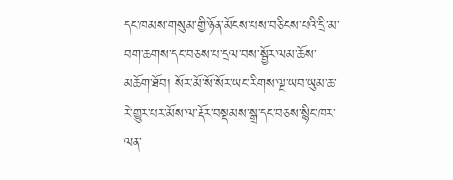དང་ཁམས་གསུམ་གྱི་ཉོན་མོངས་པས་བཅིངས་པའི་དྲི་མ་བག་ཆགས་དང་བཅས་པ་དྲལ་བས་སྦྱོར་ལམ་ཆོས་མཆོག་ཐོབ། སོར་མོ་སོ་སོར་ཡང་རིགས་ལྔ་ཡབ་ཡུམ་ཆ་རེ་གྱུར་པར་མོས་ལ་རྡོར་བསྡམས་སྒྲ་དང་བཅས་སྙིང་ཁར་ལན་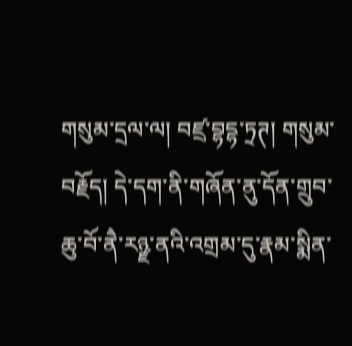གསུམ་དྲལ་ལ། བཛྲ་བྷདྷ་ཏྲཊ། གསུམ་བརྗོད། དེ་དག་ནི་གཞོན་ནུ་དོན་གྲུབ་ཆུ་བོ་ནཻ་རཉྫ་ནའི་འགྲམ་དུ་རྣམ་སྨིན་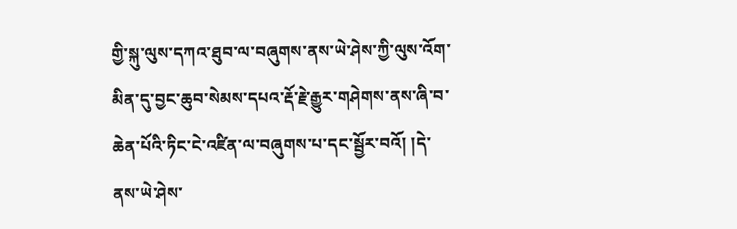གྱི་སྐུ་ལུས་དཀའ་ཐུབ་ལ་བཞུགས་ནས་ཡེ་ཤེས་ཀྱི་ལུས་འོག་མིན་དུ་བྱང་ཆུབ་སེམས་དཔའ་རྡོ་རྗེ་རྒྱུར་གཤེགས་ནས་ཞི་བ་ཆེན་པོའི་ཏིང་ངེ་འཛིན་ལ་བཞུགས་པ་དང་སྦྱོར་བའོ། །དེ་ནས་ཡེ་ཤེས་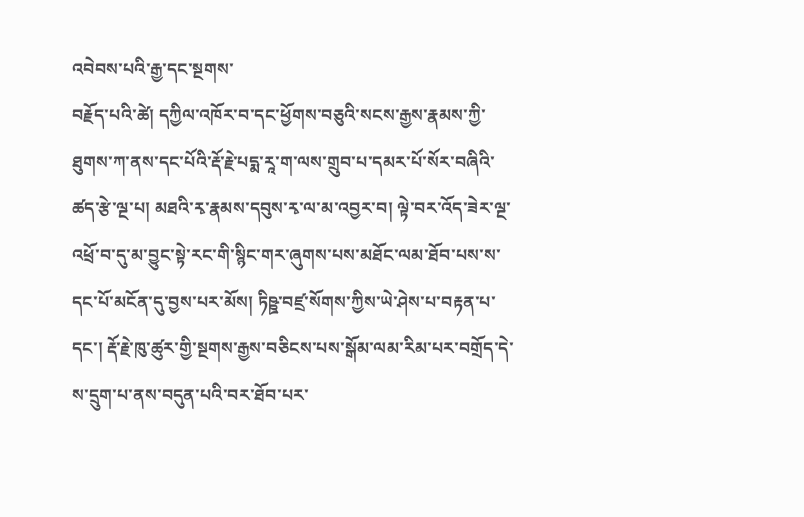འབེབས་པའི་རྒྱ་དང་སྔགས་
བརྗོད་པའི་ཚེ། དཀྱིལ་འཁོར་བ་དང་ཕྱོགས་བཅུའི་སངས་རྒྱས་རྣམས་ཀྱི་ཐུགས་ཀ་ནས་དང་པོའི་རྡོ་རྗེ་པདྨ་རཱ་ག་ལས་གྲུབ་པ་དམར་པོ་སོར་བཞིའི་ཚད་རྩེ་ལྔ་པ། མཐའི་རྭ་རྣམས་དབུས་རྭ་ལ་མ་འབྱར་བ། ལྟེ་བར་འོད་ཟེར་ལྔ་འཕྲོ་བ་དུ་མ་བྱུང་སྟེ་རང་གི་སྙིང་གར་ཞུགས་པས་མཐོང་ལམ་ཐོབ་པས་ས་དང་པོ་མངོན་དུ་བྱས་པར་མོས། ཏིཥྛ་བཛྲ་སོགས་ཀྱིས་ཡེ་ཤེས་པ་བརྟན་པ་དང་། རྡོ་རྗེ་ཁུ་ཚུར་གྱི་སྔགས་རྒྱས་བཅིངས་པས་སྒོམ་ལམ་རིམ་པར་བགྲོད་དེ་ས་དྲུག་པ་ནས་བདུན་པའི་བར་ཐོབ་པར་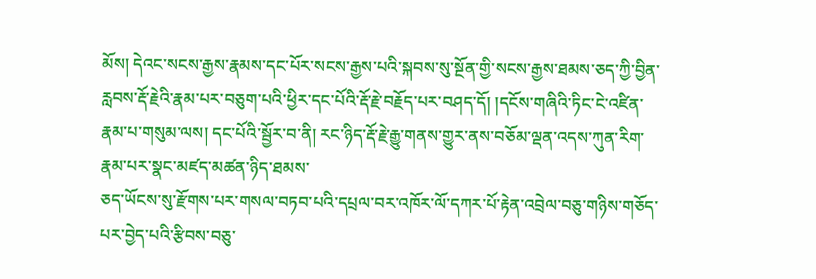མོས། དེའང་སངས་རྒྱས་རྣམས་དང་པོར་སངས་རྒྱས་པའི་སྐབས་སུ་སྔོན་གྱི་སངས་རྒྱས་ཐམས་ཅད་ཀྱི་བྱིན་རླབས་རྡོ་རྗེའི་རྣམ་པར་བཅུག་པའི་ཕྱིར་དང་པོའི་རྡོ་རྗེ་བརྗོད་པར་བཤད་དོ། །དངོས་གཞིའི་ཏིང་ངེ་འཛིན་རྣམ་པ་གསུམ་ལས། དང་པོའི་སྦྱོར་བ་ནི། རང་ཉིད་རྡོ་རྗེ་རྒྱུ་གནས་གྱུར་ནས་བཅོམ་ལྡན་འདས་ཀུན་རིག་རྣམ་པར་སྣང་མཛད་མཚན་ཉིད་ཐམས་
ཅད་ཡོངས་སུ་རྫོགས་པར་གསལ་བཏབ་པའི་དཔྲལ་བར་འཁོར་ལོ་དཀར་པོ་རྟེན་འབྲེལ་བཅུ་གཉིས་གཅོད་པར་བྱེད་པའི་རྩིབས་བཅུ་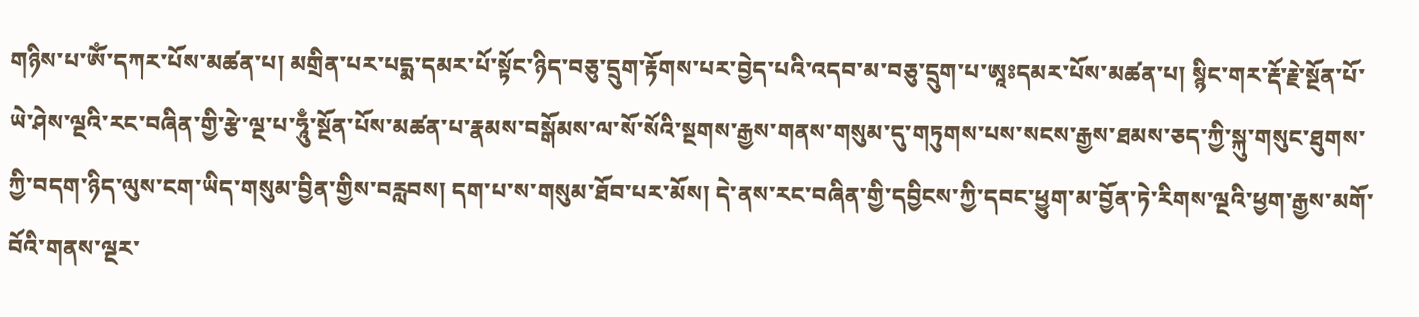གཉིས་པ་ཨོཾ་དཀར་པོས་མཚན་པ། མགྲིན་པར་པདྨ་དམར་པོ་སྟོང་ཉིད་བཅུ་དྲུག་རྟོགས་པར་བྱེད་པའི་འདབ་མ་བཅུ་དྲུག་པ་ཨཱཿདམར་པོས་མཚན་པ། སྙིང་གར་རྡོ་རྗེ་སྔོན་པོ་ཡེ་ཤེས་ལྔའི་རང་བཞིན་གྱི་རྩེ་ལྔ་པ་ཧཱུྃ་སྔོན་པོས་མཚན་པ་རྣམས་བསྒོམས་ལ་སོ་སོའི་སྔགས་རྒྱས་གནས་གསུམ་དུ་གཏུགས་པས་སངས་རྒྱས་ཐམས་ཅད་ཀྱི་སྐུ་གསུང་ཐུགས་ཀྱི་བདག་ཉིད་ལུས་ངག་ཡིད་གསུམ་བྱིན་གྱིས་བརླབས། དག་པ་ས་གསུམ་ཐོབ་པར་མོས། དེ་ནས་རང་བཞིན་གྱི་དབྱིངས་ཀྱི་དབང་ཕྱུག་མ་བྱོན་ཏེ་རིགས་ལྔའི་ཕྱག་རྒྱས་མགོ་བོའི་གནས་ལྔར་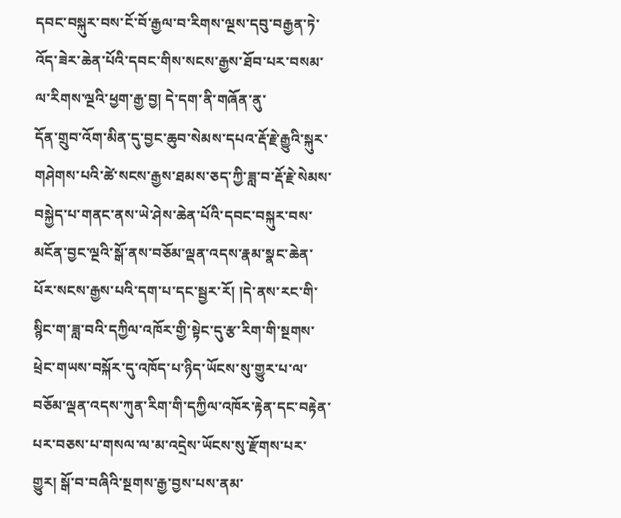དབང་བསྐུར་བས་ངོ་བོ་རྒྱལ་བ་རིགས་ལྔས་དབུ་བརྒྱན་ཏེ་འོད་ཟེར་ཆེན་པོའི་དབང་གིས་སངས་རྒྱས་ཐོབ་པར་བསམ་ལ་རིགས་ལྔའི་ཕྱག་རྒྱ་བྱ། དེ་དག་ནི་གཞོན་ནུ་
དོན་གྲུབ་འོག་མིན་དུ་བྱང་ཆུབ་སེམས་དཔའ་རྡོ་རྗེ་རྒྱུའི་སྐུར་གཤེགས་པའི་ཚེ་སངས་རྒྱས་ཐམས་ཅད་ཀྱི་ཟླ་བ་རྡོ་རྗེ་སེམས་བསྐྱེད་པ་གནང་ནས་ཡེ་ཤེས་ཆེན་པོའི་དབང་བསྐུར་བས་མངོན་བྱང་ལྔའི་སྒོ་ནས་བཅོམ་ལྡན་འདས་རྣམ་སྣང་ཆེན་པོར་སངས་རྒྱས་པའི་དག་པ་དང་སྦྱར་རོ། །དེ་ནས་རང་གི་སྙིང་ག་ཟླ་བའི་དཀྱིལ་འཁོར་གྱི་སྟེང་དུ་རྩ་རིག་གི་སྔགས་ཕྲེང་གཡས་བསྐོར་དུ་འཁོད་པ་ཉིད་ཡོངས་སུ་གྱུར་པ་ལ་བཅོམ་ལྡན་འདས་ཀུན་རིག་གི་དཀྱིལ་འཁོར་རྟེན་དང་བརྟེན་པར་བཅས་པ་གསལ་ལ་མ་འདྲེས་ཡོངས་སུ་རྫོགས་པར་གྱུར། སྒོ་བ་བཞིའི་སྔགས་རྒྱ་བྱས་པས་ནམ་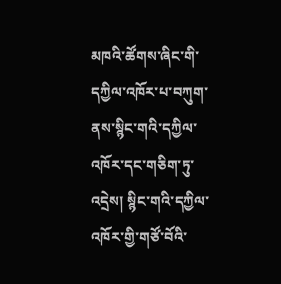མཁའི་ཚོགས་ཞིང་གི་དཀྱིལ་འཁོར་པ་བཀུག་ནས་སྙིང་གའི་དཀྱིལ་འཁོར་དང་གཅིག་ཏུ་འདྲེས། སྙིང་གའི་དཀྱིལ་འཁོར་གྱི་གཙོ་བོའི་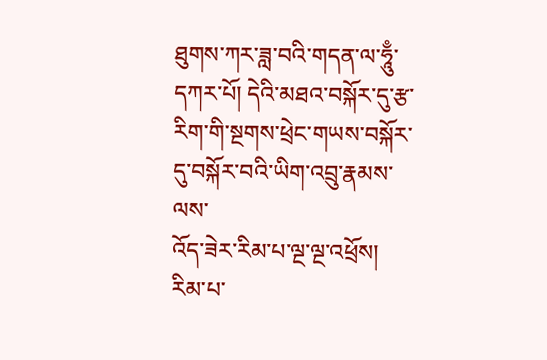ཐུགས་ཀར་ཟླ་བའི་གདན་ལ་ཧཱུྃ་དཀར་པོ། དེའི་མཐའ་བསྐོར་དུ་རྩ་རིག་གི་སྔགས་ཕྲེང་གཡས་བསྐོར་དུ་བསྐོར་བའི་ཡིག་འབྲུ་རྣམས་ལས་
འོད་ཟེར་རིམ་པ་ལྔ་ལྔ་འཕྲོས། རིམ་པ་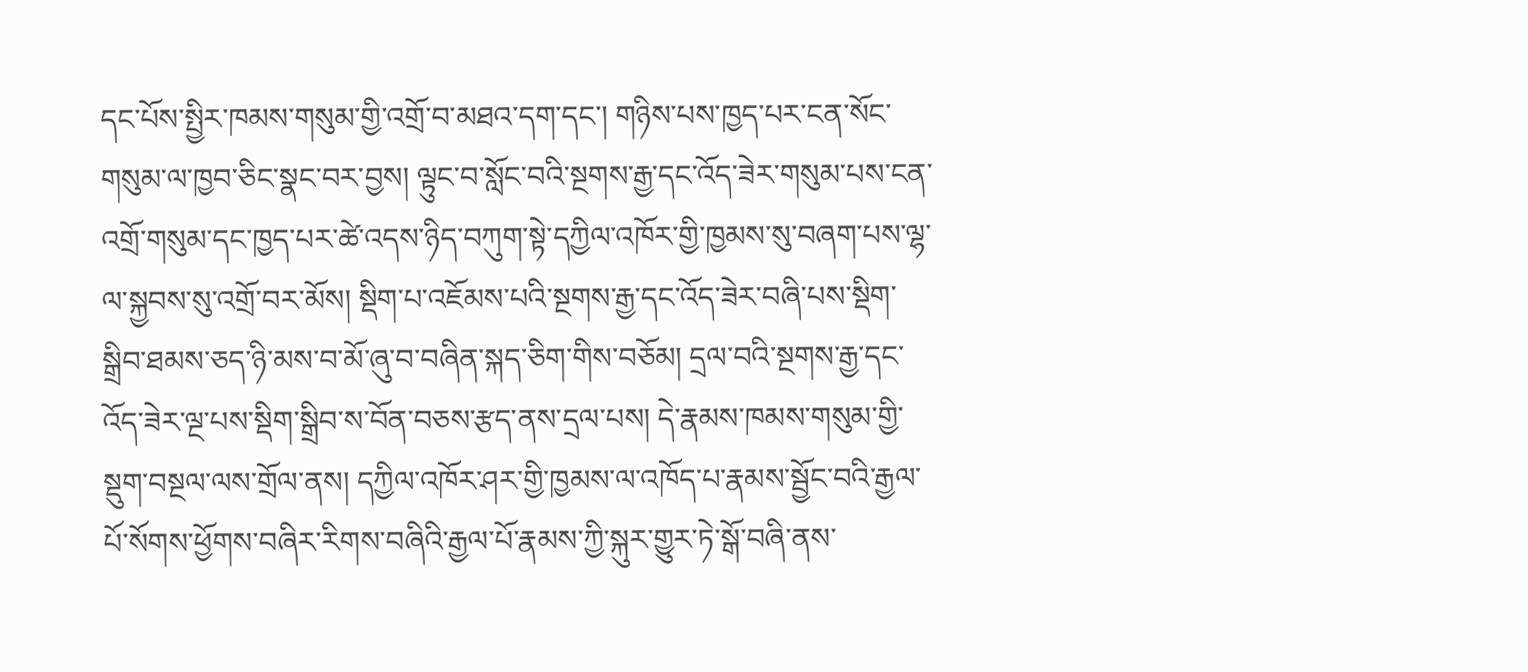དང་པོས་སྤྱིར་ཁམས་གསུམ་གྱི་འགྲོ་བ་མཐའ་དག་དང་། གཉིས་པས་ཁྱད་པར་ངན་སོང་གསུམ་ལ་ཁྱབ་ཅིང་སྣང་བར་བྱས། ལྟུང་བ་སློང་བའི་སྔགས་རྒྱ་དང་འོད་ཟེར་གསུམ་པས་ངན་འགྲོ་གསུམ་དང་ཁྱད་པར་ཚེ་འདས་ཉིད་བཀུག་སྟེ་དཀྱིལ་འཁོར་གྱི་ཁྱམས་སུ་བཞག་པས་ལྷ་ལ་སྐྱབས་སུ་འགྲོ་བར་མོས། སྡིག་པ་འཇོམས་པའི་སྔགས་རྒྱ་དང་འོད་ཟེར་བཞི་པས་སྡིག་སྒྲིབ་ཐམས་ཅད་ཉི་མས་བ་མོ་ཞུ་བ་བཞིན་སྐད་ཅིག་གིས་བཅོམ། དྲལ་བའི་སྔགས་རྒྱ་དང་འོད་ཟེར་ལྔ་པས་སྡིག་སྒྲིབ་ས་བོན་བཅས་རྩད་ནས་དྲལ་པས། དེ་རྣམས་ཁམས་གསུམ་གྱི་སྡུག་བསྔལ་ལས་གྲོལ་ནས། དཀྱིལ་འཁོར་ཤར་གྱི་ཁྱམས་ལ་འཁོད་པ་རྣམས་སྦྱོང་བའི་རྒྱལ་པོ་སོགས་ཕྱོགས་བཞིར་རིགས་བཞིའི་རྒྱལ་པོ་རྣམས་ཀྱི་སྐུར་གྱུར་ཏེ་སྒོ་བཞི་ནས་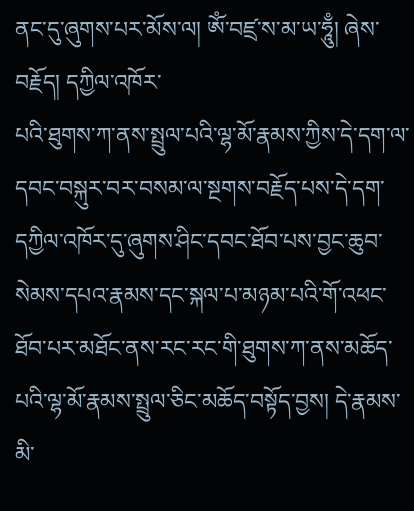ནང་དུ་ཞུགས་པར་མོས་ལ། ཨོཾ་བཛྲ་ས་མ་ཡ་ཧཱུྃ། ཞེས་བརྗོད། དཀྱིལ་འཁོར་
པའི་ཐུགས་ཀ་ནས་སྤྲུལ་པའི་ལྷ་མོ་རྣམས་ཀྱིས་དེ་དག་ལ་དབང་བསྐུར་བར་བསམ་ལ་སྔགས་བརྗོད་པས་དེ་དག་དཀྱིལ་འཁོར་དུ་ཞུགས་ཤིང་དབང་ཐོབ་པས་བྱང་ཆུབ་སེམས་དཔའ་རྣམས་དང་སྐལ་པ་མཉམ་པའི་གོ་འཕང་ཐོབ་པར་མཐོང་ནས་རང་རང་གི་ཐུགས་ཀ་ནས་མཆོད་པའི་ལྷ་མོ་རྣམས་སྤྲུལ་ཅིང་མཆོད་བསྟོད་བྱས། དེ་རྣམས་མི་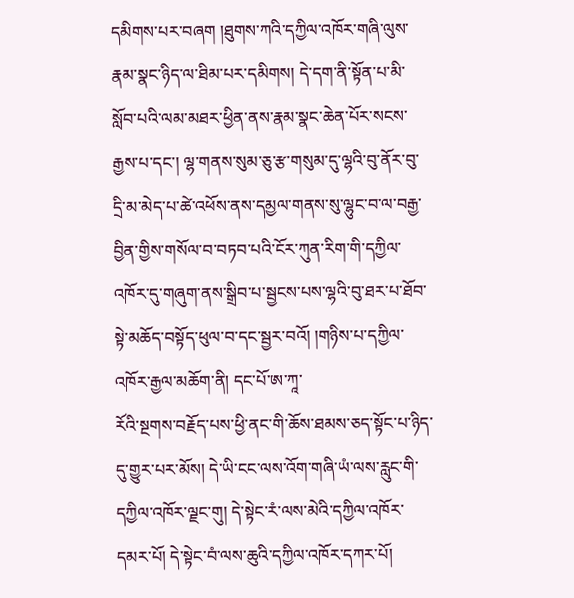དམིགས་པར་བཞག །ཐུགས་ཀའི་དཀྱིལ་འཁོར་གཞི་ལུས་རྣམ་སྣང་ཉིད་ལ་ཐིམ་པར་དམིགས། དེ་དག་ནི་སྟོན་པ་མི་སློབ་པའི་ལམ་མཐར་ཕྱིན་ནས་རྣམ་སྣང་ཆེན་པོར་སངས་རྒྱས་པ་དང་། ལྷ་གནས་སུམ་ཅུ་རྩ་གསུམ་དུ་ལྷའི་བུ་ནོར་བུ་དྲི་མ་མེད་པ་ཚེ་འཕོས་ནས་དམྱལ་གནས་སུ་ལྷུང་བ་ལ་བརྒྱ་བྱིན་གྱིས་གསོལ་བ་བཏབ་པའི་ངོར་ཀུན་རིག་གི་དཀྱིལ་འཁོར་དུ་གཞུག་ནས་སྒྲིབ་པ་སྦྱངས་པས་ལྷའི་བུ་ཐར་པ་ཐོབ་སྟེ་མཆོད་བསྟོད་ཕུལ་བ་དང་སྦྱར་བའོ། །གཉིས་པ་དཀྱིལ་འཁོར་རྒྱལ་མཆོག་ནི། དང་པོ་ཨ་ཀཱ་
རོའི་སྔགས་བརྗོད་པས་ཕྱི་ནང་གི་ཆོས་ཐམས་ཅད་སྟོང་པ་ཉིད་དུ་གྱུར་པར་མོས། དེ་ཡི་ངང་ལས་འོག་གཞི་ཡཾ་ལས་རླུང་གི་དཀྱིལ་འཁོར་ལྗང་གུ། དེ་སྟེང་རཾ་ལས་མེའི་དཀྱིལ་འཁོར་དམར་པོ། དེ་སྟེང་བཾ་ལས་ཆུའི་དཀྱིལ་འཁོར་དཀར་པོ།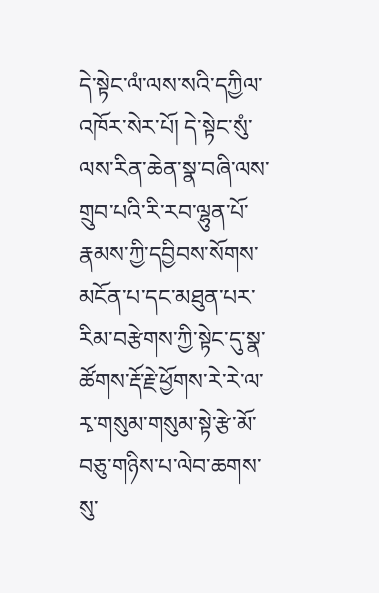དེ་སྟེང་ལཾ་ལས་སའི་དཀྱིལ་འཁོར་སེར་པོ། དེ་སྟེང་སུཾ་ལས་རིན་ཆེན་སྣ་བཞི་ལས་གྲུབ་པའི་རི་རབ་ལྷུན་པོ་རྣམས་ཀྱི་དབྱིབས་སོགས་མངོན་པ་དང་མཐུན་པར་རིམ་བརྩེགས་ཀྱི་སྟེང་དུ་སྣ་ཚོགས་རྡོ་རྗེ་ཕྱོགས་རེ་རེ་ལ་རྭ་གསུམ་གསུམ་སྟེ་རྩེ་མོ་བཅུ་གཉིས་པ་ལེབ་ཆགས་སུ་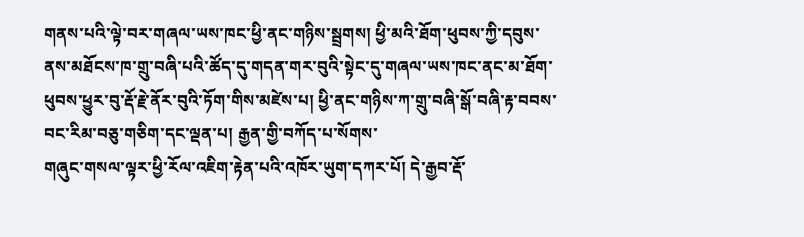གནས་པའི་ལྟེ་བར་གཞལ་ཡས་ཁང་ཕྱི་ནང་གཉིས་སྦྲགས། ཕྱི་མའི་ཐོག་ཕུབས་ཀྱི་དབུས་ནས་མཐོངས་ཁ་གྲུ་བཞི་པའི་ཚོད་དུ་གདན་གར་བུའི་སྟེང་དུ་གཞལ་ཡས་ཁང་ནང་མ་ཐོག་ཕུབས་ཕྱུར་བུ་རྡོ་རྗེ་ནོར་བུའི་ཏོག་གིས་མཛེས་པ། ཕྱི་ནང་གཉིས་ཀ་གྲུ་བཞི་སྒོ་བཞི་རྟ་བབས་བང་རིམ་བཅུ་གཅིག་དང་ལྡན་པ། རྒྱན་གྱི་བཀོད་པ་སོགས་
གཞུང་གསལ་ལྟར་ཕྱི་རོལ་འཇིག་རྟེན་པའི་འཁོར་ཡུག་དཀར་པོ། དེ་རྒྱབ་རྡོ་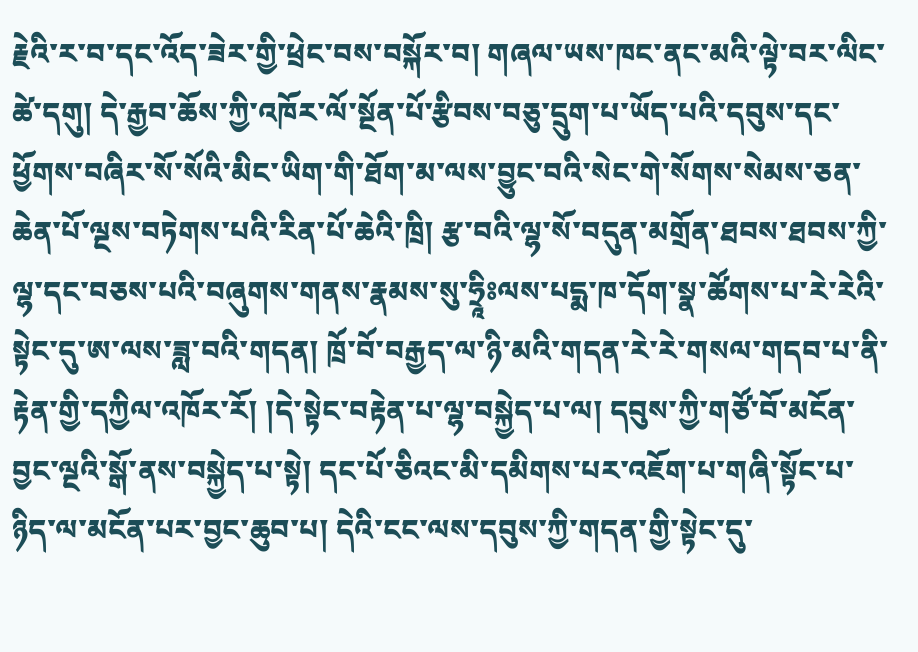རྗེའི་ར་བ་དང་འོད་ཟེར་གྱི་ཕྲེང་བས་བསྐོར་བ། གཞལ་ཡས་ཁང་ནང་མའི་ལྟེ་བར་ལིང་ཚེ་དགུ། དེ་རྒྱབ་ཆོས་ཀྱི་འཁོར་ལོ་སྔོན་པོ་རྩིབས་བཅུ་དྲུག་པ་ཡོད་པའི་དབུས་དང་ཕྱོགས་བཞིར་སོ་སོའི་མིང་ཡིག་གི་ཐོག་མ་ལས་བྱུང་བའི་སེང་གེ་སོགས་སེམས་ཅན་ཆེན་པོ་ལྔས་བཏེགས་པའི་རིན་པོ་ཆེའི་ཁྲི། རྩ་བའི་ལྷ་སོ་བདུན་མགྲོན་ཐབས་ཐབས་ཀྱི་ལྷ་དང་བཅས་པའི་བཞུགས་གནས་རྣམས་སུ་ཧྲཱིཿལས་པདྨ་ཁ་དོག་སྣ་ཚོགས་པ་རེ་རེའི་སྟེང་དུ་ཨ་ལས་ཟླ་བའི་གདན། ཁྲོ་བོ་བརྒྱད་ལ་ཉི་མའི་གདན་རེ་རེ་གསལ་གདབ་པ་ནི་རྟེན་གྱི་དཀྱིལ་འཁོར་རོ། །དེ་སྟེང་བརྟེན་པ་ལྷ་བསྐྱེད་པ་ལ། དབུས་ཀྱི་གཙོ་བོ་མངོན་བྱང་ལྔའི་སྒོ་ནས་བསྐྱེད་པ་སྟེ། དང་པོ་ཅིའང་མི་དམིགས་པར་འཇོག་པ་གཞི་སྟོང་པ་ཉིད་ལ་མངོན་པར་བྱང་ཆུབ་པ། དེའི་ངང་ལས་དབུས་ཀྱི་གདན་གྱི་སྟེང་དུ་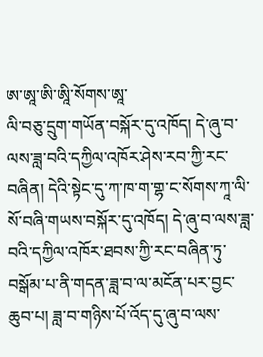ཨ་ཨཱ་ཨི་ཨཱི་སོགས་ཨཱ་
ལི་བཅུ་དྲུག་གཡོན་བསྐོར་དུ་འཁོད། དེ་ཞུ་བ་ལས་ཟླ་བའི་དཀྱིལ་འཁོར་ཤེས་རབ་ཀྱི་རང་བཞིན། དེའི་སྟེང་དུ་ཀ་ཁ་ག་གྷ་ང་སོགས་ཀཱ་ལི་སོ་བཞི་གཡས་བསྐོར་དུ་འཁོད། དེ་ཞུ་བ་ལས་ཟླ་བའི་དཀྱིལ་འཁོར་ཐབས་ཀྱི་རང་བཞིན་ཏུ་བསྒོམ་པ་ནི་གདན་ཟླ་བ་ལ་མངོན་པར་བྱང་ཆུབ་པ། ཟླ་བ་གཉིས་པོ་འོད་དུ་ཞུ་བ་ལས་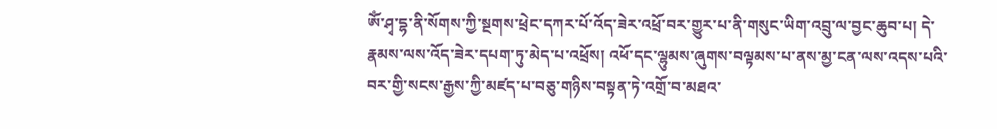ཨོཾ་ཤྭ་དྷ་ནི་སོགས་ཀྱི་སྔགས་ཕྲེང་དཀར་པོ་འོད་ཟེར་འཕྲོ་བར་གྱུར་པ་ནི་གསུང་ཡིག་འབྲུ་ལ་བྱང་ཆུབ་པ། དེ་རྣམས་ལས་འོད་ཟེར་དཔག་ཏུ་མེད་པ་འཕྲོས། འཕོ་དང་ལྷུམས་ཞུགས་བལྟམས་པ་ནས་མྱ་ངན་ལས་འདས་པའི་བར་གྱི་སངས་རྒྱས་ཀྱི་མཛད་པ་བཅུ་གཉིས་བསྟན་ཏེ་འགྲོ་བ་མཐའ་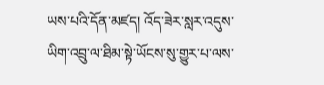ཡས་པའི་དོན་མཛད། འོད་ཟེར་སླར་འདུས་ཡིག་འབྲུ་ལ་ཐིམ་སྟེ་ཡོངས་སུ་གྱུར་པ་ལས་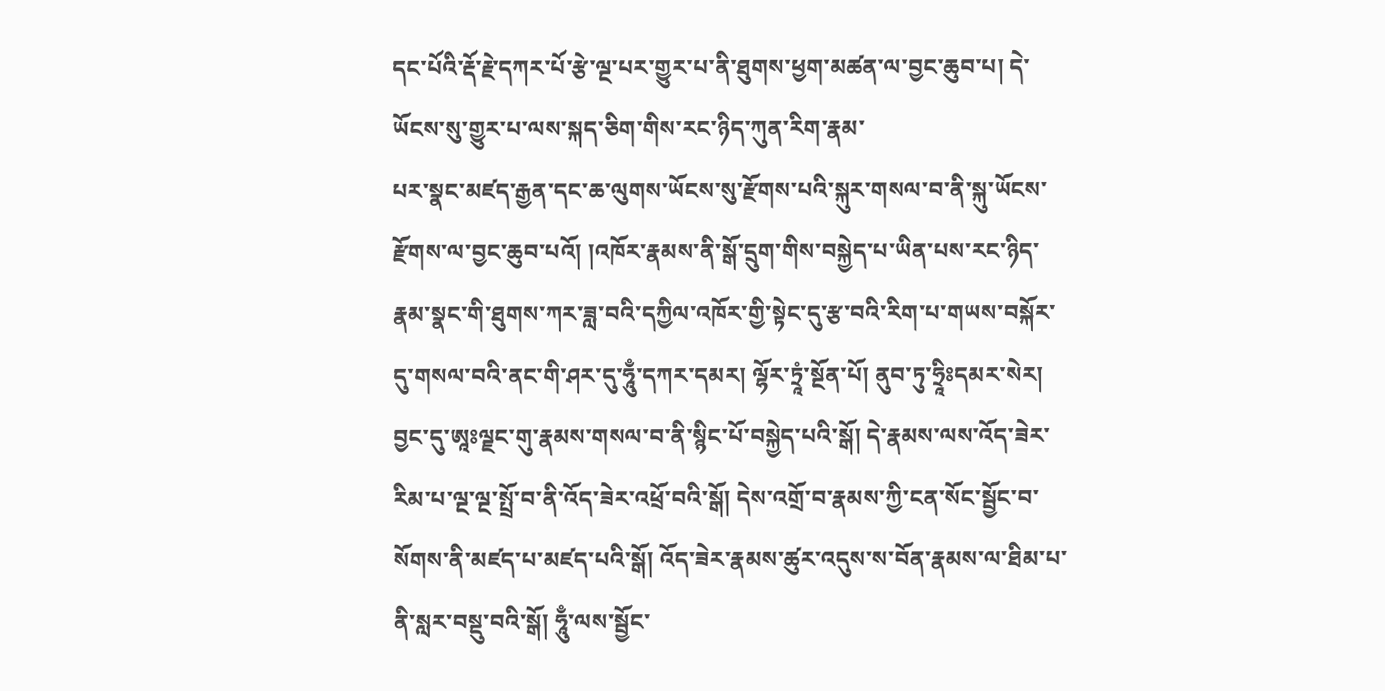དང་པོའི་རྡོ་རྗེ་དཀར་པོ་རྩེ་ལྔ་པར་གྱུར་པ་ནི་ཐུགས་ཕྱག་མཚན་ལ་བྱང་ཆུབ་པ། དེ་ཡོངས་སུ་གྱུར་པ་ལས་སྐད་ཅིག་གིས་རང་ཉིད་ཀུན་རིག་རྣམ་
པར་སྣང་མཛད་རྒྱན་དང་ཆ་ལུགས་ཡོངས་སུ་རྫོགས་པའི་སྐུར་གསལ་བ་ནི་སྐུ་ཡོངས་རྫོགས་ལ་བྱང་ཆུབ་པའོ། །འཁོར་རྣམས་ནི་སྒོ་དྲུག་གིས་བསྐྱེད་པ་ཡིན་པས་རང་ཉིད་རྣམ་སྣང་གི་ཐུགས་ཀར་ཟླ་བའི་དཀྱིལ་འཁོར་གྱི་སྟེང་དུ་རྩ་བའི་རིག་པ་གཡས་བསྐོར་དུ་གསལ་བའི་ནང་གི་ཤར་དུ་ཧཱུྃ་དཀར་དམར། ལྷོར་ཏྲཱཾ་སྔོན་པོ། ནུབ་ཏུ་ཧྲཱིཿདམར་སེར། བྱང་དུ་ཨཱཿལྗང་གུ་རྣམས་གསལ་བ་ནི་སྙིང་པོ་བསྐྱེད་པའི་སྒོ། དེ་རྣམས་ལས་འོད་ཟེར་རིམ་པ་ལྔ་ལྔ་སྤྲོ་བ་ནི་འོད་ཟེར་འཕྲོ་བའི་སྒོ། དེས་འགྲོ་བ་རྣམས་ཀྱི་ངན་སོང་སྦྱོང་བ་སོགས་ནི་མཛད་པ་མཛད་པའི་སྒོ། འོད་ཟེར་རྣམས་ཚུར་འདུས་ས་བོན་རྣམས་ལ་ཐིམ་པ་ནི་སླར་བསྡུ་བའི་སྒོ། ཧཱུྃ་ལས་སྦྱོང་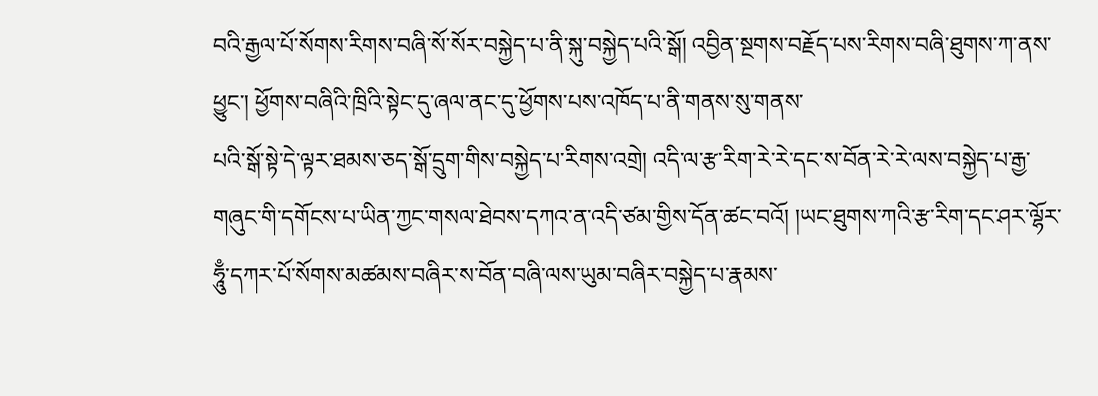བའི་རྒྱལ་པོ་སོགས་རིགས་བཞི་སོ་སོར་བསྐྱེད་པ་ནི་སྐུ་བསྐྱེད་པའི་སྒོ། འབྱིན་སྔགས་བརྗོད་པས་རིགས་བཞི་ཐུགས་ཀ་ནས་ཕྱུང་། ཕྱོགས་བཞིའི་ཁྲིའི་སྟེང་དུ་ཞལ་ནང་དུ་ཕྱོགས་པས་འཁོད་པ་ནི་གནས་སུ་གནས་
པའི་སྒོ་སྟེ་དེ་ལྟར་ཐམས་ཅད་སྒོ་དྲུག་གིས་བསྐྱེད་པ་རིགས་འགྲེ། འདི་ལ་རྩ་རིག་རེ་རེ་དང་ས་བོན་རེ་རེ་ལས་བསྐྱེད་པ་རྒྱ་གཞུང་གི་དགོངས་པ་ཡིན་ཀྱང་གསལ་ཐེབས་དཀའ་ན་འདི་ཙམ་གྱིས་དོན་ཚང་བའོ། །ཡང་ཐུགས་ཀའི་རྩ་རིག་དང་ཤར་ལྷོར་ཧཱུྃ་དཀར་པོ་སོགས་མཚམས་བཞིར་ས་བོན་བཞི་ལས་ཡུམ་བཞིར་བསྐྱེད་པ་རྣམས་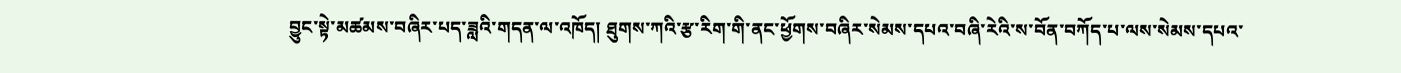བྱུང་སྟེ་མཚམས་བཞིར་པད་ཟླའི་གདན་ལ་འཁོད། ཐུགས་ཀའི་རྩ་རིག་གི་ནང་ཕྱོགས་བཞིར་སེམས་དཔའ་བཞི་རེའི་ས་བོན་བཀོད་པ་ལས་སེམས་དཔའ་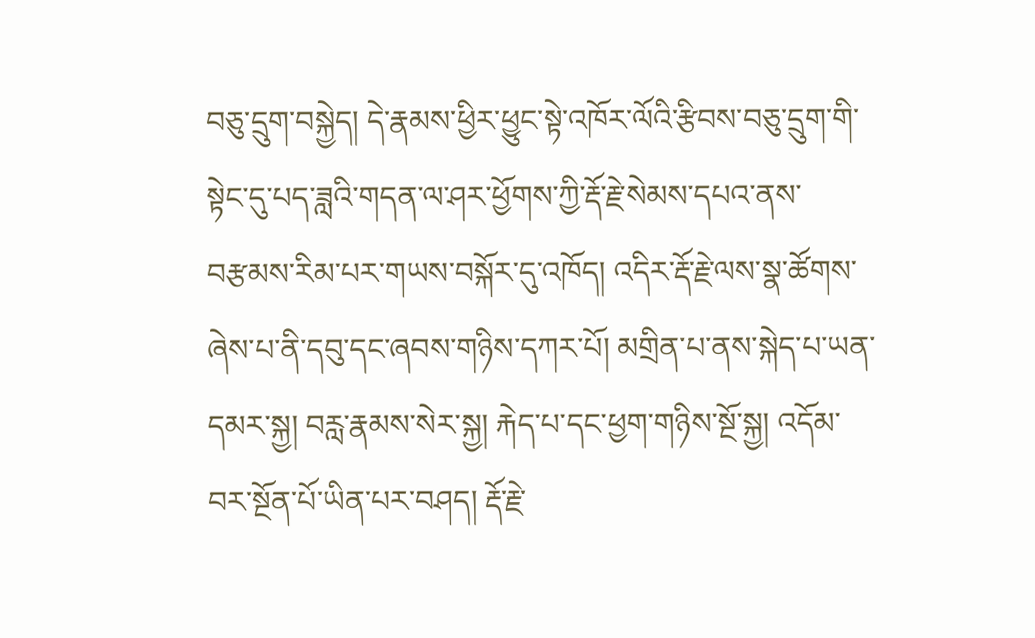བཅུ་དྲུག་བསྐྱེད། དེ་རྣམས་ཕྱིར་ཕྱུང་སྟེ་འཁོར་ལོའི་རྩིབས་བཅུ་དྲུག་གི་སྟེང་དུ་པད་ཟླའི་གདན་ལ་ཤར་ཕྱོགས་ཀྱི་རྡོ་རྗེ་སེམས་དཔའ་ནས་བརྩམས་རིམ་པར་གཡས་བསྐོར་དུ་འཁོད། འདིར་རྡོ་རྗེ་ལས་སྣ་ཚོགས་ཞེས་པ་ནི་དབུ་དང་ཞབས་གཉིས་དཀར་པོ། མགྲིན་པ་ནས་སྐེད་པ་ཡན་དམར་སྐྱ། བརླ་རྣམས་སེར་སྐྱ། རྐེད་པ་དང་ཕྱག་གཉིས་སྔོ་སྐྱ། འདོམ་
བར་སྔོན་པོ་ཡིན་པར་བཤད། རྡོ་རྗེ་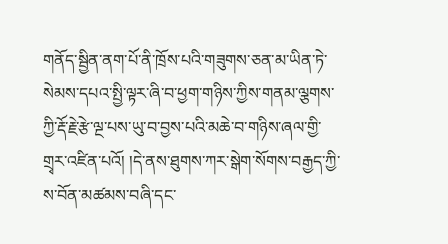གནོད་སྦྱིན་ནག་པོ་ནི་ཁྲོས་པའི་གཟུགས་ཅན་མ་ཡིན་ཏེ་སེམས་དཔའ་སྤྱི་ལྟར་ཞི་བ་ཕྱག་གཉིས་ཀྱིས་གནམ་ལྕགས་ཀྱི་རྡོ་རྗེ་རྩེ་ལྔ་པས་ཡུ་བ་བྱས་པའི་མཆེ་བ་གཉིས་ཞལ་གྱི་གྲྭར་འཛིན་པའོ། །དེ་ནས་ཐུགས་ཀར་སྒེག་སོགས་བརྒྱད་ཀྱི་ས་བོན་མཚམས་བཞི་དང་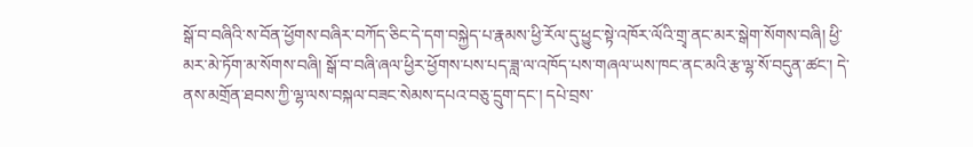སྒོ་བ་བཞིའི་ས་བོན་ཕྱོགས་བཞིར་བཀོད་ཅིང་དེ་དག་བསྐྱེད་པ་རྣམས་ཕྱི་རོལ་དུ་ཕྱུང་སྟེ་འཁོར་ལོའི་གྲྭ་ནང་མར་སྒེག་སོགས་བཞི། ཕྱི་མར་མེ་ཏོག་མ་སོགས་བཞི། སྒོ་བ་བཞི་ཞལ་ཕྱིར་ཕྱོགས་པས་པད་ཟླ་ལ་འཁོད་པས་གཞལ་ཡས་ཁང་ནང་མའི་རྩ་ལྷ་སོ་བདུན་ཚང་། དེ་ནས་མགྲོན་ཐབས་ཀྱི་ལྷ་ལས་བསྐལ་བཟང་སེམས་དཔའ་བཅུ་དྲུག་དང་། དཔེ་བྲས་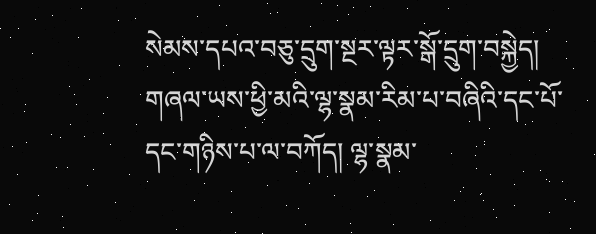སེམས་དཔའ་བཅུ་དྲུག་སྔར་ལྟར་སྒོ་དྲུག་བསྐྱེད། གཞལ་ཡས་ཕྱི་མའི་ལྷ་སྣམ་རིམ་པ་བཞིའི་དང་པོ་དང་གཉིས་པ་ལ་བཀོད། ལྷ་སྣམ་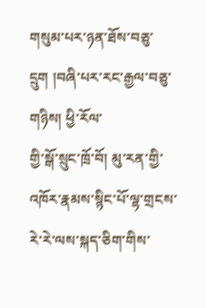གསུམ་པར་ཉན་ཐོས་བཅུ་དྲུག །བཞི་པར་རང་རྒྱལ་བཅུ་གཉིས། ཕྱི་རོལ་
གྱི་སྒོ་སྲུང་ཁྲོ་བོ། མུ་རན་གྱི་འཁོར་རྣམས་སྙིང་པོ་ལྷ་གྲངས་རེ་རེ་ལས་སྐད་ཅིག་གིས་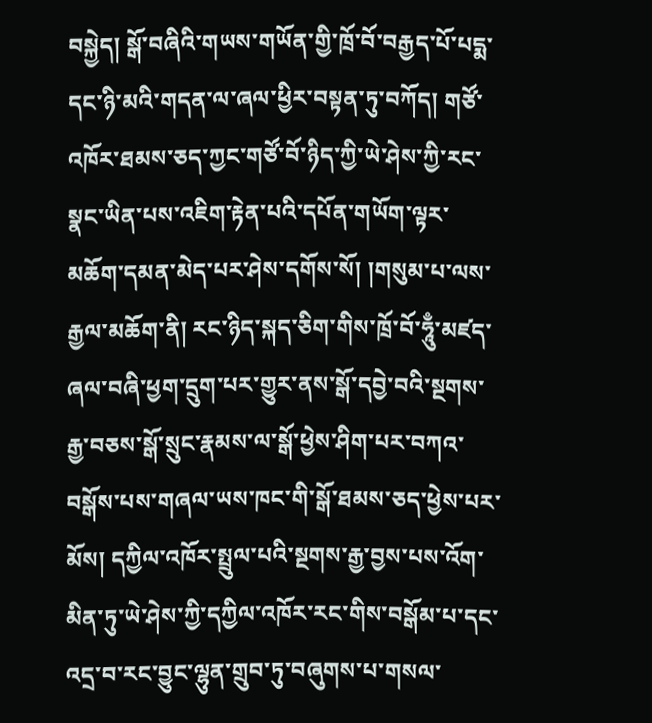བསྐྱེད། སྒོ་བཞིའི་གཡས་གཡོན་གྱི་ཁྲོ་བོ་བརྒྱད་པོ་པདྨ་དང་ཉི་མའི་གདན་ལ་ཞལ་ཕྱིར་བསྟན་ཏུ་བཀོད། གཙོ་འཁོར་ཐམས་ཅད་ཀྱང་གཙོ་བོ་ཉིད་ཀྱི་ཡེ་ཤེས་ཀྱི་རང་སྣང་ཡིན་པས་འཇིག་རྟེན་པའི་དཔོན་གཡོག་ལྟར་མཆོག་དམན་མེད་པར་ཤེས་དགོས་སོ། །གསུམ་པ་ལས་རྒྱལ་མཆོག་ནི། རང་ཉིད་སྐད་ཅིག་གིས་ཁྲོ་བོ་ཧཱུྃ་མཛད་ཞལ་བཞི་ཕྱག་དྲུག་པར་གྱུར་ནས་སྒོ་དབྱེ་བའི་སྔགས་རྒྱ་བཅས་སྒོ་སྲུང་རྣམས་ལ་སྒོ་ཕྱེས་ཤིག་པར་བཀའ་བསྒོས་པས་གཞལ་ཡས་ཁང་གི་སྒོ་ཐམས་ཅད་ཕྱེས་པར་མོས། དཀྱིལ་འཁོར་སྤྲུལ་པའི་སྔགས་རྒྱ་བྱས་པས་འོག་མིན་ཏུ་ཡེ་ཤེས་ཀྱི་དཀྱིལ་འཁོར་རང་གིས་བསྒོམ་པ་དང་འདྲ་བ་རང་བྱུང་ལྷུན་གྲུབ་ཏུ་བཞུགས་པ་གསལ་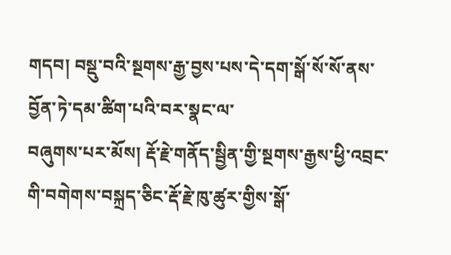གདབ། བསྡུ་བའི་སྔགས་རྒྱ་བྱས་པས་དེ་དག་སྒོ་སོ་སོ་ནས་བྱོན་ཏེ་དམ་ཚིག་པའི་བར་སྣང་ལ་
བཞུགས་པར་མོས། རྡོ་རྗེ་གནོད་སྦྱིན་གྱི་སྔགས་རྒྱས་ཕྱི་འབྲང་གི་བགེགས་བསྐྲད་ཅིང་རྡོ་རྗེ་ཁུ་ཚུར་གྱིས་སྒོ་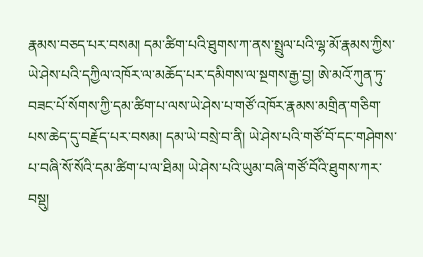རྣམས་བཅད་པར་བསམ། དམ་ཚིག་པའི་ཐུགས་ཀ་ནས་སྤྲུལ་པའི་ལྷ་མོ་རྣམས་ཀྱིས་ཡེ་ཤེས་པའི་དཀྱིལ་འཁོར་ལ་མཆོད་པར་དམིགས་ལ་སྔགས་རྒྱ་བྱ། ཨེ་མའོ་ཀུན་ཏུ་བཟང་པོ་སོགས་ཀྱི་དམ་ཚིག་པ་ལས་ཡེ་ཤེས་པ་གཙོ་འཁོར་རྣམས་མགྲིན་གཅིག་པས་ཆེད་དུ་བརྗོད་པར་བསམ། དམ་ཡེ་བསྲེ་བ་ནི། ཡེ་ཤེས་པའི་གཙོ་བོ་དང་གཤེགས་པ་བཞི་སོ་སོའི་དམ་ཚིག་པ་ལ་ཐིམ། ཡེ་ཤེས་པའི་ཡུམ་བཞི་གཙོ་བོའི་ཐུགས་ཀར་བསྡུ།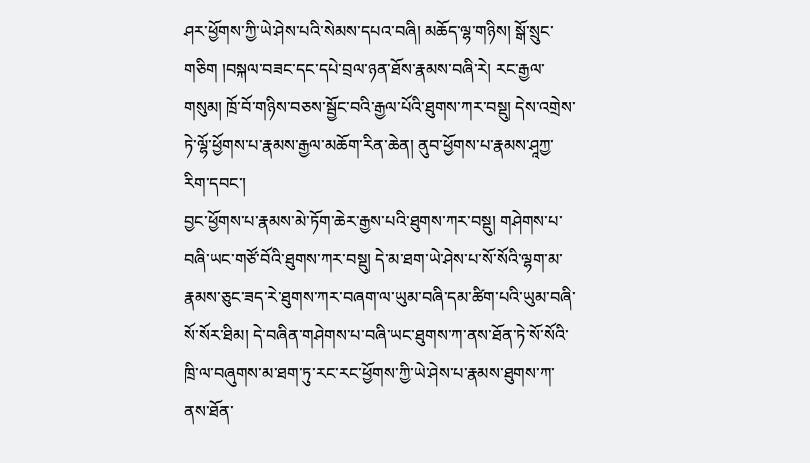ཤར་ཕྱོགས་ཀྱི་ཡེ་ཤེས་པའི་སེམས་དཔའ་བཞི། མཆོད་ལྷ་གཉིས། སྒོ་སྲུང་གཅིག །བསྐལ་བཟང་དང་དཔེ་བྲལ་ཉན་ཐོས་རྣམས་བཞི་རེ། རང་རྒྱལ་གསུམ། ཁྲོ་བོ་གཉིས་བཅས་སྦྱོང་བའི་རྒྱལ་པོའི་ཐུགས་ཀར་བསྡུ། དེས་འགྲེས་ཏེ་ལྷོ་ཕྱོགས་པ་རྣམས་རྒྱལ་མཆོག་རིན་ཆེན། ནུབ་ཕྱོགས་པ་རྣམས་ཤཱཀྱ་རིག་དབང་།
བྱང་ཕྱོགས་པ་རྣམས་མེ་ཏོག་ཆེར་རྒྱས་པའི་ཐུགས་ཀར་བསྡུ། གཤེགས་པ་བཞི་ཡང་གཙོ་བོའི་ཐུགས་ཀར་བསྡུ། དེ་མ་ཐག་ཡེ་ཤེས་པ་སོ་སོའི་ལྷག་མ་རྣམས་ཅུང་ཟད་རེ་ཐུགས་ཀར་བཞག་ལ་ཡུམ་བཞི་དམ་ཚིག་པའི་ཡུམ་བཞི་སོ་སོར་ཐིམ། དེ་བཞིན་གཤེགས་པ་བཞི་ཡང་ཐུགས་ཀ་ནས་ཐོན་ཏེ་སོ་སོའི་ཁྲི་ལ་བཞུགས་མ་ཐག་ཏུ་རང་རང་ཕྱོགས་ཀྱི་ཡེ་ཤེས་པ་རྣམས་ཐུགས་ཀ་ནས་ཐོན་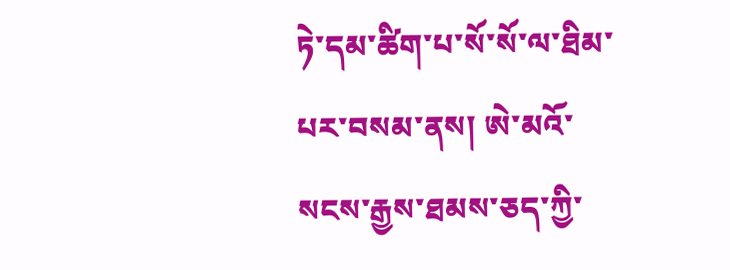ཏེ་དམ་ཚིག་པ་སོ་སོ་ལ་ཐིམ་པར་བསམ་ནས། ཨེ་མའོ་སངས་རྒྱས་ཐམས་ཅད་ཀྱི་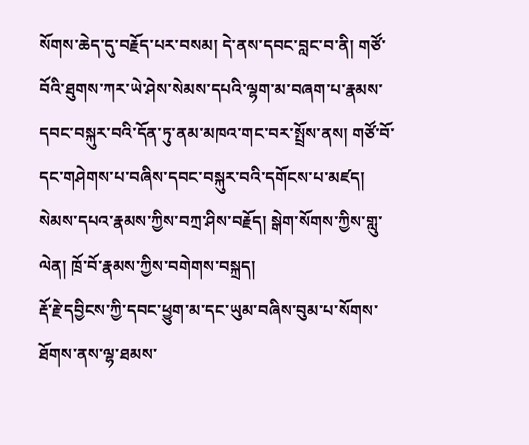སོགས་ཆེད་དུ་བརྗོད་པར་བསམ། དེ་ནས་དབང་བླང་བ་ནི། གཙོ་བོའི་ཐུགས་ཀར་ཡེ་ཤེས་སེམས་དཔའི་ལྷག་མ་བཞག་པ་རྣམས་དབང་བསྐུར་བའི་དོན་ཏུ་ནམ་མཁའ་གང་བར་སྤྲོས་ནས། གཙོ་བོ་དང་གཤེགས་པ་བཞིས་དབང་བསྐུར་བའི་དགོངས་པ་མཛད། སེམས་དཔའ་རྣམས་ཀྱིས་བཀྲ་ཤིས་བརྗོད། སྒེག་སོགས་ཀྱིས་གླུ་ལེན། ཁྲོ་བོ་རྣམས་ཀྱིས་བགེགས་བསྐྲད།
རྡོ་རྗེ་དབྱིངས་ཀྱི་དབང་ཕྱུག་མ་དང་ཡུམ་བཞིས་བུམ་པ་སོགས་ཐོགས་ནས་ལྷ་ཐམས་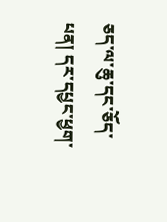ཅད་ལ་ཆུ་དང་ཅོད་པན། དར་དཔྱང་ཕྱག་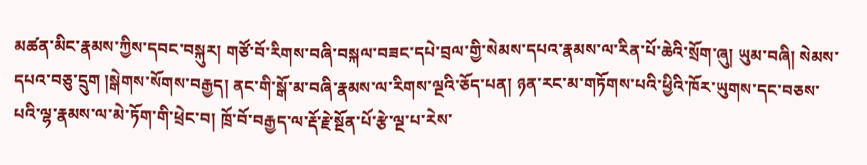མཚན་མིང་རྣམས་ཀྱིས་དབང་བསྐུར། གཙོ་བོ་རིགས་བཞི་བསྐལ་བཟང་དཔེ་བྲལ་གྱི་སེམས་དཔའ་རྣམས་ལ་རིན་པོ་ཆེའི་སྲོག་ཞུ། ཡུམ་བཞི། སེམས་དཔའ་བཅུ་དྲུག །སྒེགས་སོགས་བརྒྱད། ནང་གི་སྒོ་མ་བཞི་རྣམས་ལ་རིགས་ལྔའི་ཅོད་པན། ཉན་རང་མ་གཏོགས་པའི་ཕྱིའི་ཁོར་ཡུགས་དང་བཅས་པའི་ལྷ་རྣམས་ལ་མེ་ཏོག་གི་ཕྲེང་བ། ཁྲོ་བོ་བརྒྱད་ལ་རྡོ་རྗེ་སྔོན་པོ་རྩེ་ལྔ་པ་རེས་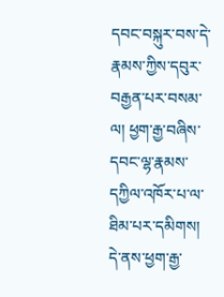དབང་བསྐུར་བས་དེ་རྣམས་ཀྱིས་དབུར་བརྒྱན་པར་བསམ་ལ། ཕྱག་རྒྱ་བཞིས་དབང་ལྷ་རྣམས་དཀྱིལ་འཁོར་པ་ལ་ཐིམ་པར་དམིགས། དེ་ནས་ཕྱག་རྒྱ་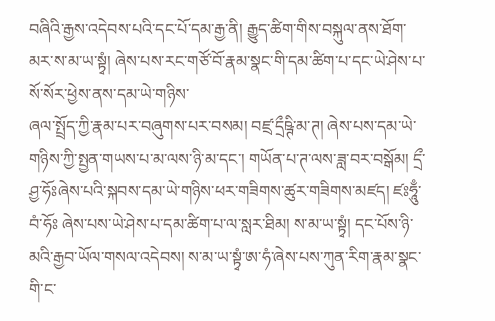བཞིའི་རྒྱས་འདེབས་པའི་དང་པོ་དམ་རྒྱ་ནི། རྒྱུད་ཚིག་གིས་བསྐུལ་ནས་ཐོག་མར་ས་མ་ཡ་སྟྭཾ། ཞེས་པས་རང་གཙོ་བོ་རྣམ་སྣང་གི་དམ་ཚིག་པ་དང་ཡེ་ཤེས་པ་སོ་སོར་ཕྱེས་ནས་དམ་ཡེ་གཉིས་
ཞལ་སྤྲོད་ཀྱི་རྣམ་པར་བཞུགས་པར་བསམ། བཛྲ་དྲྀཥྚི་མ་ཊ། ཞེས་པས་དམ་ཡེ་གཉིས་ཀྱི་སྤྱན་གཡས་པ་མ་ལས་ཉི་མ་དང་། གཡོན་པ་ཊ་ལས་ཟླ་བར་བསྒོམ། དྲྀ་ཤྱ་ཧོཿཞེས་པའི་སྐབས་དམ་ཡེ་གཉིས་ཕར་གཟིགས་ཚུར་གཟིགས་མཛད། ཛཿཧཱུྃ་བཾ་ཧོཿ ཞེས་པས་ཡེ་ཤེས་པ་དམ་ཚིག་པ་ལ་སླར་ཐིམ། ས་མ་ཡ་སྟྭཾ། དང་པོས་ཉི་མའི་རྒྱབ་ཡོལ་གསལ་འདེབས། ས་མ་ཡ་སྟྭཾ་ཨ་ཧཾ་ཞེས་པས་ཀུན་རིག་རྣམ་སྣང་གི་ང་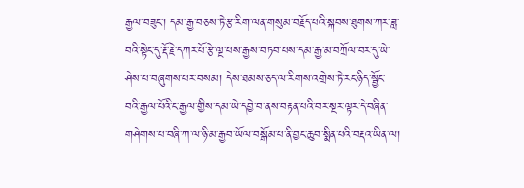རྒྱལ་བཟུང་། དམ་རྒྱ་བཅས་ཏེ་རྩ་རིག་ལན་གསུམ་བརྗོད་པའི་སྐབས་ཐུགས་ཀར་ཟླ་བའི་སྟེང་དུ་རྡོ་རྗེ་དཀར་པོ་རྩེ་ལྔ་པས་རྒྱས་བཏབ་པས་དམ་རྒྱ་མ་བཀྲོལ་བར་དུ་ཡེ་ཤེས་པ་བཞུགས་པར་བསམ། དེས་ཐམས་ཅད་ལ་རིགས་འགྲེས་ཏེ་རང་ཉིད་སྦྱོང་བའི་རྒྱལ་པོའི་ང་རྒྱལ་གྱིས་དམ་ཡེ་དབྱེ་བ་ནས་བརྟན་པའི་བར་སྔར་ལྟར་དེ་བཞིན་གཤེགས་པ་བཞི་ཀ་ལ་ཉི་མ་རྒྱབ་ཡོལ་བསྒོམ་པ་ནི་བྱང་ཆུབ་སྨིན་པའི་བརྡའ་ཡིན་ལ།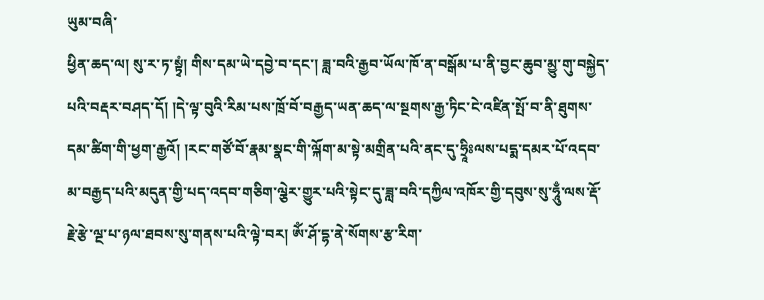ཡུམ་བཞི་
ཕྱིན་ཆད་ལ། སུ་ར་ཏ་སྟྭཾ། གིས་དམ་ཡེ་དབྱེ་བ་དང་། ཟླ་བའི་རྒྱབ་ཡོལ་ཁོ་ན་བསྒོམ་པ་ནི་བྱང་ཆུབ་མྱུ་གུ་བསྐྱེད་པའི་བརྡར་བཤད་དོ། །དེ་ལྟ་བུའི་རིམ་པས་ཁྲོ་བོ་བརྒྱད་ཡན་ཆད་ལ་སྔགས་རྒྱ་ཏིང་ངེ་འཛིན་སྤོ་བ་ནི་ཐུགས་དམ་ཚིག་གི་ཕྱག་རྒྱའོ། །རང་གཙོ་བོ་རྣམ་སྣང་གི་ལྐོག་མ་སྟེ་མགྲིན་པའི་ནང་དུ་ཧྲཱིཿལས་པདྨ་དམར་པོ་འདབ་མ་བརྒྱད་པའི་མདུན་གྱི་པད་འདབ་གཅིག་ལྕེར་གྱུར་པའི་སྟེང་དུ་ཟླ་བའི་དཀྱིལ་འཁོར་གྱི་དབུས་སུ་ཧཱུྃ་ལས་རྡོ་རྗེ་རྩེ་ལྔ་པ་ཉལ་ཐབས་སུ་གནས་པའི་ལྟེ་བར། ཨོཾ་ཤོ་དྷ་ནེ་སོགས་རྩ་རིག་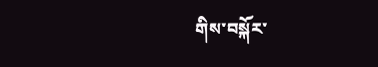གིས་བསྐོར་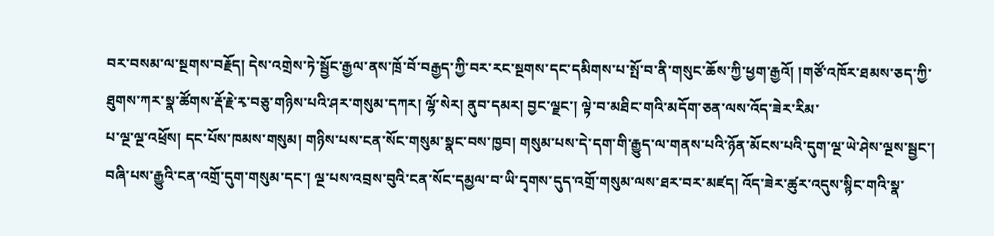བར་བསམ་ལ་སྔགས་བརྗོད། དེས་འགྲེས་ཏེ་སྦྱོང་རྒྱལ་ནས་ཁྲོ་བོ་བརྒྱད་ཀྱི་བར་རང་སྔགས་དང་དམིགས་པ་སྤོ་བ་ནི་གསུང་ཆོས་ཀྱི་ཕྱག་རྒྱའོ། །གཙོ་འཁོར་ཐམས་ཅད་ཀྱི་ཐུགས་ཀར་སྣ་ཚོགས་རྡོ་རྗེ་རྭ་བཅུ་གཉིས་པའི་ཤར་གསུམ་དཀར། ལྷོ་སེར། ནུབ་དམར། བྱང་ལྗང་། ལྟེ་བ་མཐིང་གའི་མདོག་ཅན་ལས་འོད་ཟེར་རིམ་
པ་ལྔ་ལྔ་འཕྲོས། དང་པོས་ཁམས་གསུམ། གཉིས་པས་ངན་སོང་གསུམ་སྣང་བས་ཁྱབ། གསུམ་པས་དེ་དག་གི་རྒྱུད་ལ་གནས་པའི་ཉོན་མོངས་པའི་དུག་ལྔ་ཡེ་ཤེས་ལྔས་སྦྱང་། བཞི་པས་རྒྱུའི་ངན་འགྲོ་དུག་གསུམ་དང་། ལྔ་པས་འབྲས་བུའི་ངན་སོང་དམྱལ་བ་ཡི་དྭགས་དུད་འགྲོ་གསུམ་ལས་ཐར་བར་མཛད། འོད་ཟེར་ཚུར་འདུས་སྙིང་གའི་སྣ་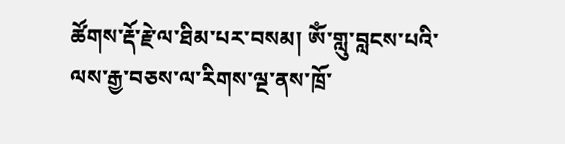ཚོགས་རྡོ་རྗེ་ལ་ཐིམ་པར་བསམ། ཨོཾ་གླུ་བླངས་པའི་ལས་རྒྱ་བཅས་ལ་རིགས་ལྔ་ནས་ཁྲོ་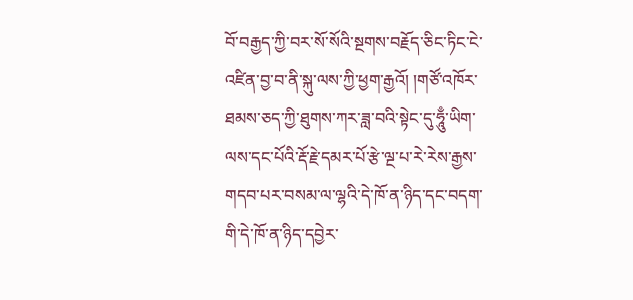བོ་བརྒྱད་ཀྱི་བར་སོ་སོའི་སྔགས་བརྗོད་ཅིང་ཏིང་ངེ་འཛིན་བྱ་བ་ནི་སྐུ་ལས་ཀྱི་ཕྱག་རྒྱའོ། །གཙོ་འཁོར་ཐམས་ཅད་ཀྱི་ཐུགས་ཀར་ཟླ་བའི་སྟེང་དུ་ཧཱུྃ་ཡིག་ལས་དང་པོའི་རྡོ་རྗེ་དམར་པོ་རྩེ་ལྔ་པ་རེ་རེས་རྒྱས་གདབ་པར་བསམ་ལ་ལྷའི་དེ་ཁོ་ན་ཉིད་དང་བདག་གི་དེ་ཁོ་ན་ཉིད་དབྱེར་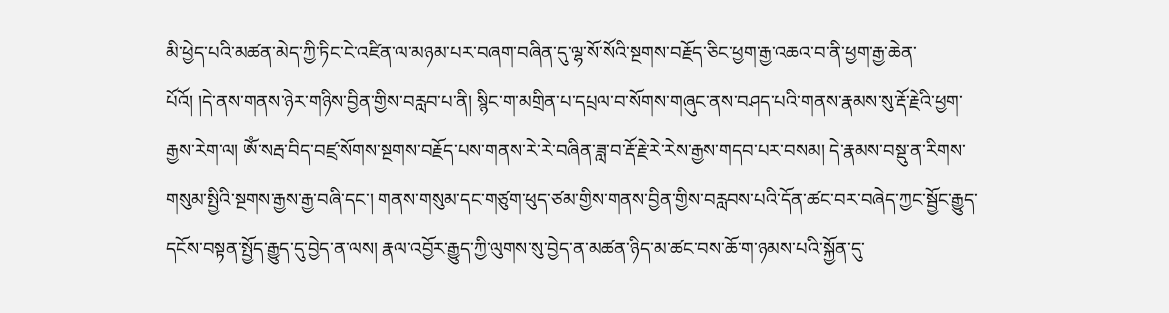མི་ཕྱེད་པའི་མཚན་མེད་ཀྱི་ཏིང་ངེ་འཛིན་ལ་མཉམ་པར་བཞག་བཞིན་དུ་ལྷ་སོ་སོའི་སྔགས་བརྗོད་ཅིང་ཕྱག་རྒྱ་འཆའ་བ་ནི་ཕྱག་རྒྱ་ཆེན་
པོའོ། །དེ་ནས་གནས་ཉེར་གཉིས་བྱིན་གྱིས་བརླབ་པ་ནི། སྙིང་ག་མགྲིན་པ་དཔྲལ་བ་སོགས་གཞུང་ནས་བཤད་པའི་གནས་རྣམས་སུ་རྡོ་རྗེའི་ཕྱག་རྒྱས་རེག་ལ། ཨོཾ་སརྦ་བིད་བཛྲ་སོགས་སྔགས་བརྗོད་པས་གནས་རེ་རེ་བཞིན་ཟླ་བ་རྡོ་རྗེ་རེ་རེས་རྒྱས་གདབ་པར་བསམ། དེ་རྣམས་བསྡུ་ན་རིགས་གསུམ་སྤྱིའི་སྔགས་རྒྱས་རྒྱ་བཞི་དང་། གནས་གསུམ་དང་གཙུག་ཕུད་ཙམ་གྱིས་གནས་བྱིན་གྱིས་བརླབས་པའི་དོན་ཚང་བར་བཞེད་ཀྱང་སྦྱོང་རྒྱུད་དངོས་བསྟན་སྤྱོད་རྒྱུད་དུ་བྱེད་ན་ལས། རྣལ་འབྱོར་རྒྱུད་ཀྱི་ལུགས་སུ་བྱེད་ན་མཚན་ཉིད་མ་ཚང་བས་ཆོ་ག་ཉམས་པའི་སྐྱོན་དུ་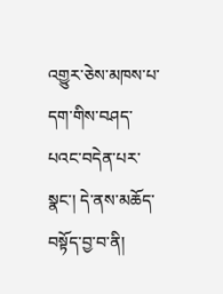འགྱུར་ཅེས་མཁས་པ་དག་གིས་བཤད་པའང་བདེན་པར་སྣང་། དེ་ནས་མཆོད་བསྟོད་བྱ་བ་ནི།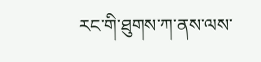རང་གི་ཐུགས་ཀ་ནས་ལས་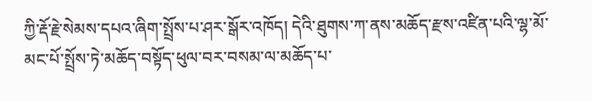ཀྱི་རྡོ་རྗེ་སེམས་དཔའ་ཞིག་སྤྲོས་པ་ཤར་སྒོར་འཁོད། དེའི་ཐུགས་ཀ་ནས་མཆོད་རྫས་འཛིན་པའི་ལྷ་མོ་མང་པོ་སྤྲོས་ཏེ་མཆོད་བསྟོད་ཕུལ་བར་བསམ་ལ་མཆོད་པ་